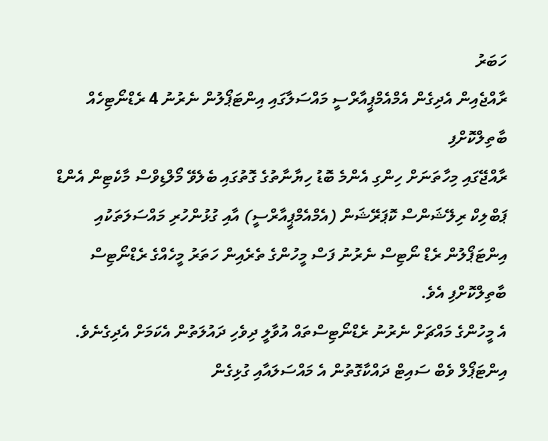ހަބަރު
ރާއްޖެއިން އެދިގެން އެމްއެމްޕީއާރްސީ މައްސަލާގައި އިންޓަޕޯލުން ނެރުނު 4 ރެޑްނޯޓިހެއް ބާތިލްކޮށްފި
ރާއްޖޭގައި މިހާތަނަށް ހިންގި އެންމެ ބޮޑު ހިޔާނާތުގެ ގޮތުގައި ބެލެވޭ މޯލްޑިވްސް މާކެޓިން އެންޑް ޕަބްލިކް ރިލޭޝަންސް ކޮޕަރޭޝަން (އެމްއެމްޕީއާރްސީ) އާއި ގުޅުންހުރި މައްސަލަތަކުއި އިންޓަޕޯލުން ރެޑް ނޯޓިސް ނެރުނު ފަސް މީހުންގެ ތެރެއިން ހަތަރު މީހެއްގެ ރެޑްނޯޓިސް ބާތިލްކޮށްފި އެވެ.
އެ މީހުންގެ މައްޗަށް ނެރުނު ރެޑްނޯޓިސްތައް އުވާލީ ދިވެހި ދައުލަތުން އެކަމަށް އެދިގެނެވެ.
އިންޓަޕޯލް ވެބް ސައިޓް ދައްކާގޮތުން އެ މައްސަލައާއި ގުޅިގެން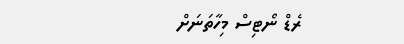ރެޑް ނޯޓިސް މިހާތަނަށް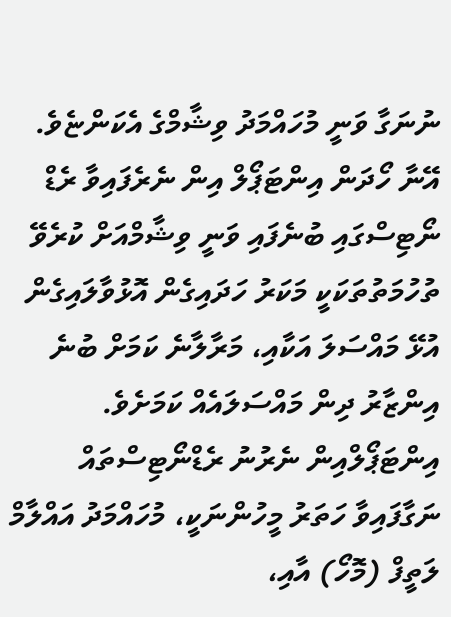ނުނަގާ ވަނީ މުހައްމަދު ވިޝާމްގެ އެކަންޏެވެ. އޭނާ ހޯދަން އިންޓަޕޯލް އިން ނެރެފައިވާ ރެޑް ނޯޓިސްގައި ބުނެފައި ވަނީ ވިޝާމްއަށް ކުރެވޭ ތުހުމަތުތަކަކީ މަކަރު ހަދައިގެން އޮޅުވާލައިގެން އުޅޭ މައްސަލަ އަކާއި، މަރާލާނެ ކަމަށް ބުނެ އިންޒާރު ދިން މައްސަލައެއް ކަމަށެވެ.
އިންޓަޕޯލްއިން ނެރުނު ރެޑްނޯޓިސްތައް ނަގާފައިވާ ހަތަރު މީހުންނަކީ، މުހައްމަދު އައްލާމް ލަތީފް (މޮހޯ) އާއި،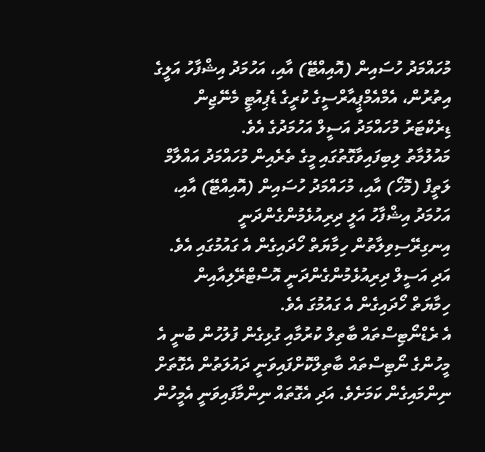މުހައްމަދު ހުސައިން (އޮއިއްޓޭ) އާއި، އަހުމަދު އިޝްފާހު އަލީގެ އިތުރުން، އެމްއެމްޕީއާރްސީގެ ކުރީގެ ޑެޕިއުޓީ މެނޭޖިން ޑިރެކްޓަރު މުހައްމަދު އަސީލް އަހުމަދުގެ އެވެ.
މައުލުމާތު ލިބިފައިވާގޮތުގައި މީގެ ތެރެއިން މުހައްމަދު އައްލާމް ލަތީފް (މޮހޯ) އާއި، މުހައްމަދު ހުސައިން (އޮއިއްޓޭ) އާއި، އަހުމަދު އިޝްފާހު އަލީ ދިރިއުޅެމުންގެންދަނީ އިނގިރޭސިވިލާތުން ހިމާޔަތް ހޯދައިގެން އެ ގައުމުގައި އެވެ. އަދި އަސީލް ދިރިއުޅެމުންގެންދަނީ އޮސްޓްރޭލިއާއިން ހިމާޔަތް ހޯދައިގެން އެ ގައުމުގަ އެވެ.
އެ ރެޑްނޯޓިސްތައް ބާތިލް ކުރުމާއި ގުޅިގެން ފުލުހުން ބުނީ އެ މީހުންގެ ނޯޓިސްތައް ބާތިލްކޮށްފައިވަނީ ދައުލަތުން އެގޮތަށް ނިންމައިގެން ކަމަށެވެ. އަދި އެގޮތައް ނިންމާފައިވަނީ އެމީހުން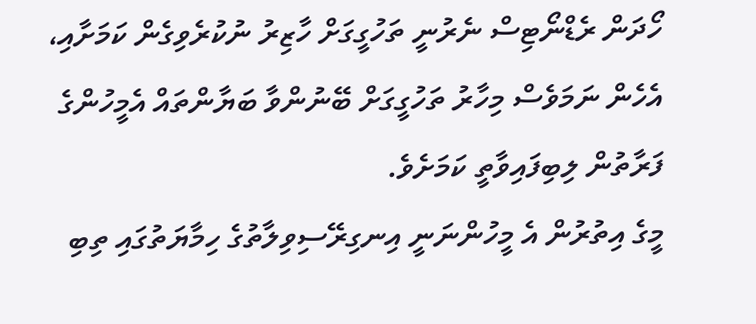ހޯދަން ރެޑްނޯޓިސް ނެރުނީ ތަހުގީގަށް ހާޒިރު ނުކުރެވިގެން ކަމަށާއި، އެހެން ނަމަވެސް މިހާރު ތަހުގީގަށް ބޭނުންވާ ބަޔާންތައް އެމީހުންގެ ފަރާތުން ލިބިފައިވާތީ ކަމަށެވެ.
މީގެ އިތުރުން އެ މީހުންނަނީ އިނގިރޭސިވިލާތުގެ ހިމާޔަތުގައި ތިބި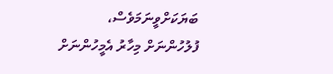ބަޔަކަށްވީނަމަވެސް، ފުލުހުންނަށް މިހާރު އެމީހުންނަށް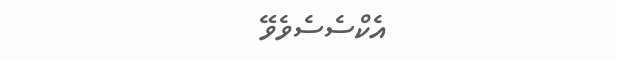އެކްސެސެވެވޭ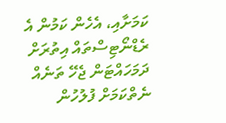ކަމަށާއި، އެހެން ކަމުން އެ ރެޑްނޯޓިސްތައް އިތުރަށް ދަމަހައްޓަން ޖެހޭ ތަނެއް ނެތްކަމަށް ފުލުހުން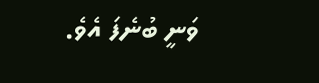ވަނީ ބުނެފަ އެވެ.